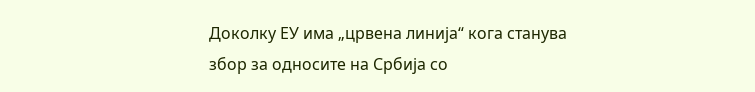Доколку ЕУ има „црвена линија“ кога станува збор за односите на Србија со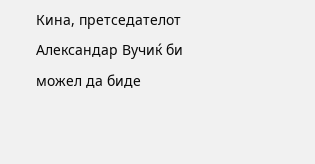Кина, претседателот Александар Вучиќ би можел да биде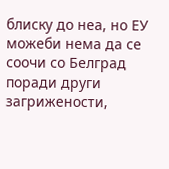блиску до неа, но ЕУ можеби нема да се соочи со Белград поради други загрижености,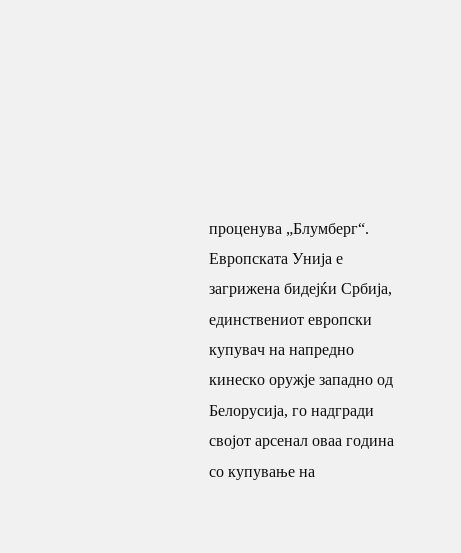проценува „Блумберг“.
Европската Унија е загрижена бидејќи Србија, единствениот европски купувач на напредно кинеско оружје западно од Белорусија, го надгради својот арсенал оваа година со купување на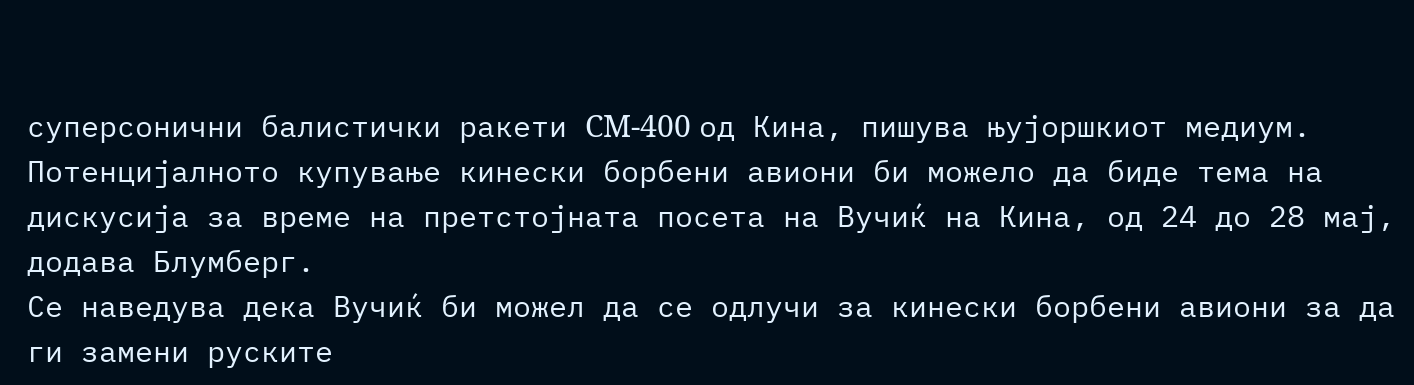суперсонични балистички ракети CM-400 од Кина, пишува њујоршкиот медиум.
Потенцијалното купување кинески борбени авиони би можело да биде тема на дискусија за време на претстојната посета на Вучиќ на Кина, од 24 до 28 мај, додава Блумберг.
Се наведува дека Вучиќ би можел да се одлучи за кинески борбени авиони за да ги замени руските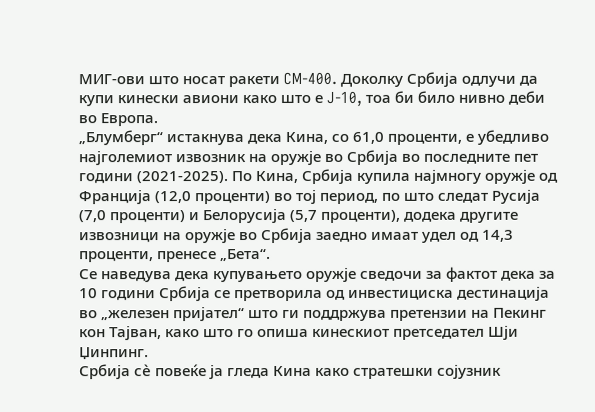МИГ-ови што носат ракети CM-400. Доколку Србија одлучи да купи кинески авиони како што е J-10, тоа би било нивно деби во Европа.
„Блумберг“ истакнува дека Кина, со 61,0 проценти, е убедливо најголемиот извозник на оружје во Србија во последните пет години (2021-2025). По Кина, Србија купила најмногу оружје од Франција (12,0 проценти) во тој период, по што следат Русија (7,0 проценти) и Белорусија (5,7 проценти), додека другите извозници на оружје во Србија заедно имаат удел од 14,3 проценти, пренесе „Бета“.
Се наведува дека купувањето оружје сведочи за фактот дека за 10 години Србија се претворила од инвестициска дестинација во „железен пријател“ што ги поддржува претензии на Пекинг кон Тајван, како што го опиша кинескиот претседател Шји Џинпинг.
Србија сè повеќе ја гледа Кина како стратешки сојузник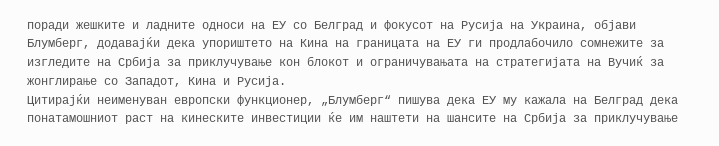поради жешките и ладните односи на ЕУ со Белград и фокусот на Русија на Украина, објави Блумберг, додавајќи дека упориштето на Кина на границата на ЕУ ги продлабочило сомнежите за изгледите на Србија за приклучување кон блокот и ограничувањата на стратегијата на Вучиќ за жонглирање со Западот, Кина и Русија.
Цитирајќи неименуван европски функционер, „Блумберг“ пишува дека ЕУ му кажала на Белград дека понатамошниот раст на кинеските инвестиции ќе им наштети на шансите на Србија за приклучување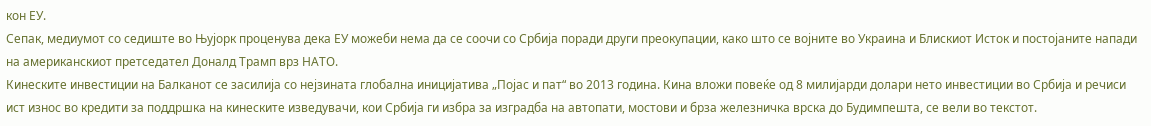кон ЕУ.
Сепак, медиумот со седиште во Њујорк проценува дека ЕУ можеби нема да се соочи со Србија поради други преокупации, како што се војните во Украина и Блискиот Исток и постојаните напади на американскиот претседател Доналд Трамп врз НАТО.
Кинеските инвестиции на Балканот се засилија со нејзината глобална иницијатива „Појас и пат“ во 2013 година. Кина вложи повеќе од 8 милијарди долари нето инвестиции во Србија и речиси ист износ во кредити за поддршка на кинеските изведувачи, кои Србија ги избра за изградба на автопати, мостови и брза железничка врска до Будимпешта, се вели во текстот.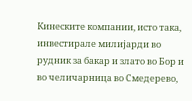Кинеските компании, исто така, инвестирале милијарди во рудник за бакар и злато во Бор и во челичарница во Смедерево,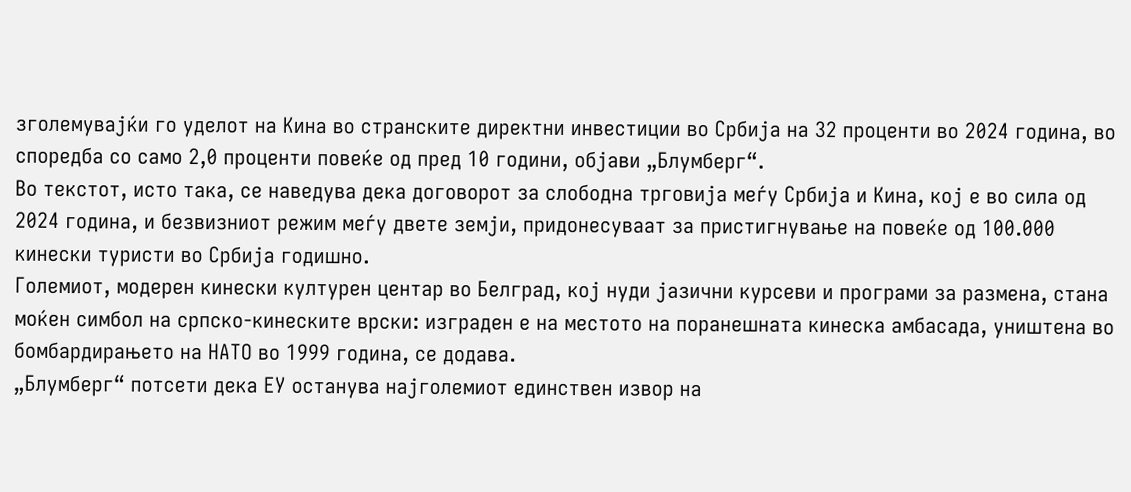зголемувајќи го уделот на Кина во странските директни инвестиции во Србија на 32 проценти во 2024 година, во споредба со само 2,0 проценти повеќе од пред 10 години, објави „Блумберг“.
Во текстот, исто така, се наведува дека договорот за слободна трговија меѓу Србија и Кина, кој е во сила од 2024 година, и безвизниот режим меѓу двете земји, придонесуваат за пристигнување на повеќе од 100.000 кинески туристи во Србија годишно.
Големиот, модерен кинески културен центар во Белград, кој нуди јазични курсеви и програми за размена, стана моќен симбол на српско-кинеските врски: изграден е на местото на поранешната кинеска амбасада, уништена во бомбардирањето на НАТО во 1999 година, се додава.
„Блумберг“ потсети дека ЕУ останува најголемиот единствен извор на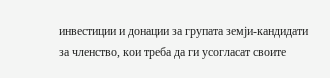инвестиции и донации за групата земји-кандидати за членство, кои треба да ги усогласат своите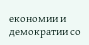економии и демократии со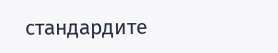стандардите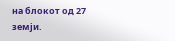на блокот од 27 земји.